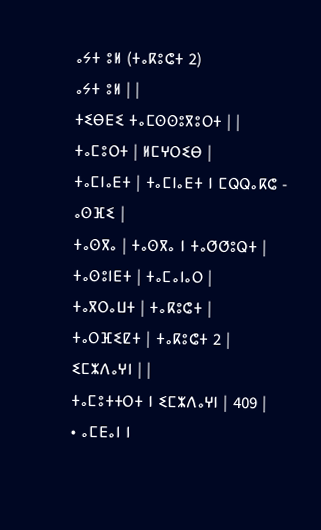ⴰⵢⵜ ⵓⵍ (ⵜⴰⴽⵓⵛⵜ 2)
ⴰⵢⵜ ⵓⵍ | |
ⵜⵉⴱⴹⵉ ⵜⴰⵎⵙⵙⵓⴳⵓⵔⵜ | |
ⵜⴰⵎⵓⵔⵜ | ⵍⵎⵖⵔⵉⴱ |
ⵜⴰⵎⵏⴰⴹⵜ | ⵜⴰⵎⵏⴰⴹⵜ ⵏ ⵎⵕⵕⴰⴽⵛ - ⴰⵙⴼⵉ |
ⵜⴰⵙⴳⴰ | ⵜⴰⵙⴳⴰ ⵏ ⵜⴰⵚⵚⵓⵕⵜ |
ⵜⴰⵙⵓⵏⴹⵜ | ⵜⴰⵎⴰⵏⴰⵔ |
ⵜⴰⴳⵔⴰⵡⵜ | ⵜⴰⴽⵓⵛⵜ |
ⵜⴰⵔⴼⵉⵇⵜ | ⵜⴰⴽⵓⵛⵜ 2 |
ⵉⵎⵣⴷⴰⵖⵏ | |
ⵜⴰⵎⵓⵜⵜⵔⵜ ⵏ ⵉⵎⵣⴷⴰⵖⵏ | 409 |
• ⴰⵎⴹⴰⵏ ⵏ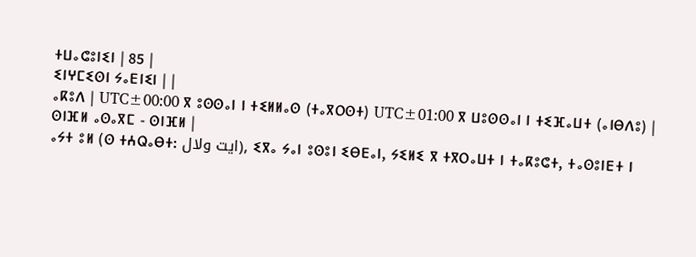ⵜⵡⴰⵛⵓⵏⵉⵏ | 85 |
ⵉⵏⵖⵎⵉⵙⵏ ⵢⴰⴹⵏⵉⵏ | |
ⴰⴽⵓⴷ | UTC±00:00 ⴳ ⵓⵙⵙⴰⵏ ⵏ ⵜⵉⵍⵍⴰⵙ (ⵜⴰⴳⵔⵙⵜ) UTC±01:00 ⴳ ⵡⵓⵙⵙⴰⵏ ⵏ ⵜⵉⴼⴰⵡⵜ (ⴰⵏⴱⴷⵓ) |
ⵙⵏⴼⵍ ⴰⵙⴰⴳⵎ - ⵙⵏⴼⵍ |
ⴰⵢⵜ ⵓⵍ (ⵙ ⵜⵄⵕⴰⴱⵜ: ايت ولال), ⵉⴳⴰ ⵢⴰⵏ ⵓⵙⵓⵏ ⵉⴱⴹⴰⵏ, ⵢⵉⵍⵉ ⴳ ⵜⴳⵔⴰⵡⵜ ⵏ ⵜⴰⴽⵓⵛⵜ, ⵜⴰⵙⵓⵏⴹⵜ ⵏ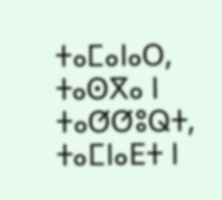ⵜⴰⵎⴰⵏⴰⵔ, ⵜⴰⵙⴳⴰ ⵏ ⵜⴰⵚⵚⵓⵕⵜ, ⵜⴰⵎⵏⴰⴹⵜ ⵏ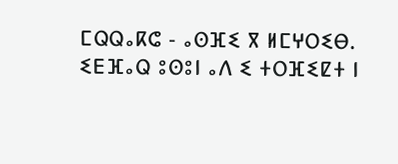ⵎⵕⵕⴰⴽⵛ - ⴰⵙⴼⵉ ⴳ ⵍⵎⵖⵔⵉⴱ. ⵉⴹⴼⴰⵕ ⵓⵙⵓⵏ ⴰⴷ ⵉ ⵜⵔⴼⵉⵇⵜ ⵏ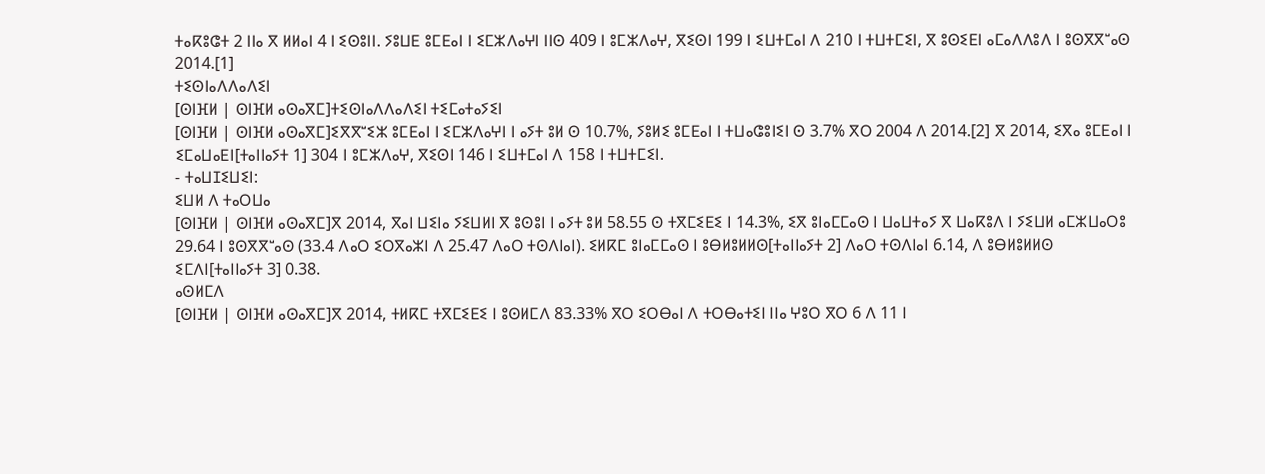ⵜⴰⴽⵓⵛⵜ 2 ⵏⵏⴰ ⴳ ⵍⵍⴰⵏ 4 ⵏ ⵉⵙⵓⵏⵏ. ⵢⵓⵡⴹ ⵓⵎⴹⴰⵏ ⵏ ⵉⵎⵣⴷⴰⵖⵏ ⵏⵏⵙ 409 ⵏ ⵓⵎⵣⴷⴰⵖ, ⴳⵉⵙⵏ 199 ⵏ ⵉⵡⵜⵎⴰⵏ ⴷ 210 ⵏ ⵜⵡⵜⵎⵉⵏ, ⴳ ⵓⵙⵉⴹⵏ ⴰⵎⴰⴷⴷⵓⴷ ⵏ ⵓⵙⴳⴳⵯⴰⵙ 2014.[1]
ⵜⵉⵙⵏⴰⴷⴷⴰⴷⵉⵏ
[ⵙⵏⴼⵍ | ⵙⵏⴼⵍ ⴰⵙⴰⴳⵎ]ⵜⵉⵙⵏⴰⴷⴷⴰⴷⵉⵏ ⵜⵉⵎⴰⵜⴰⵢⵉⵏ
[ⵙⵏⴼⵍ | ⵙⵏⴼⵍ ⴰⵙⴰⴳⵎ]ⵉⴳⴳⵯⵉⵣ ⵓⵎⴹⴰⵏ ⵏ ⵉⵎⵣⴷⴰⵖⵏ ⵏ ⴰⵢⵜ ⵓⵍ ⵙ 10.7%, ⵢⵓⵍⵉ ⵓⵎⴹⴰⵏ ⵏ ⵜⵡⴰⵛⵓⵏⵉⵏ ⵙ 3.7% ⴳⵔ 2004 ⴷ 2014.[2] ⴳ 2014, ⵉⴳⴰ ⵓⵎⴹⴰⵏ ⵏ ⵉⵎⴰⵡⴰⴹⵏ[ⵜⴰⵏⵏⴰⵢⵜ 1] 304 ⵏ ⵓⵎⵣⴷⴰⵖ, ⴳⵉⵙⵏ 146 ⵏ ⵉⵡⵜⵎⴰⵏ ⴷ 158 ⵏ ⵜⵡⵜⵎⵉⵏ.
- ⵜⴰⵡⵊⵉⵡⵉⵏ:
ⵉⵡⵍ ⴷ ⵜⴰⵔⵡⴰ
[ⵙⵏⴼⵍ | ⵙⵏⴼⵍ ⴰⵙⴰⴳⵎ]ⴳ 2014, ⴳⴰⵏ ⵡⵉⵏⴰ ⵢⵉⵡⵍⵏ ⴳ ⵓⵙⵓⵏ ⵏ ⴰⵢⵜ ⵓⵍ 58.55 ⵙ ⵜⴳⵎⵉⴹⵉ ⵏ 14.3%, ⵉⴳ ⵓⵏⴰⵎⵎⴰⵙ ⵏ ⵡⴰⵡⵜⴰⵢ ⴳ ⵡⴰⴽⵓⴷ ⵏ ⵢⵉⵡⵍ ⴰⵎⵣⵡⴰⵔⵓ 29.64 ⵏ ⵓⵙⴳⴳⵯⴰⵙ (33.4 ⴷⴰⵔ ⵉⵔⴳⴰⵣⵏ ⴷ 25.47 ⴷⴰⵔ ⵜⵙⴷⵏⴰⵏ). ⵉⵍⴽⵎ ⵓⵏⴰⵎⵎⴰⵙ ⵏ ⵓⴱⵍⵓⵍⵍⵙ[ⵜⴰⵏⵏⴰⵢⵜ 2] ⴷⴰⵔ ⵜⵙⴷⵏⴰⵏ 6.14, ⴷ ⵓⴱⵍⵓⵍⵍⵙ ⵉⵎⴷⵏ[ⵜⴰⵏⵏⴰⵢⵜ 3] 0.38.
ⴰⵙⵍⵎⴷ
[ⵙⵏⴼⵍ | ⵙⵏⴼⵍ ⴰⵙⴰⴳⵎ]ⴳ 2014, ⵜⵍⴽⵎ ⵜⴳⵎⵉⴹⵉ ⵏ ⵓⵙⵍⵎⴷ 83.33% ⴳⵔ ⵉⵔⴱⴰⵏ ⴷ ⵜⵔⴱⴰⵜⵉⵏ ⵏⵏⴰ ⵖⵓⵔ ⴳⵔ 6 ⴷ 11 ⵏ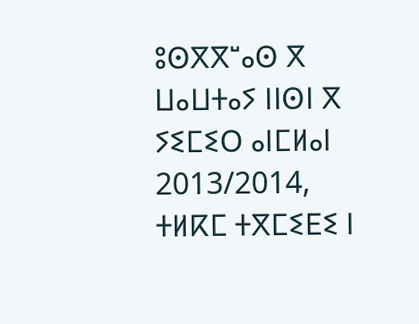ⵓⵙⴳⴳⵯⴰⵙ ⴳ ⵡⴰⵡⵜⴰⵢ ⵏⵏⵙⵏ ⴳ ⵢⵉⵎⵉⵔ ⴰⵏⵎⵍⴰⵏ 2013/2014, ⵜⵍⴽⵎ ⵜⴳⵎⵉⴹⵉ ⵏ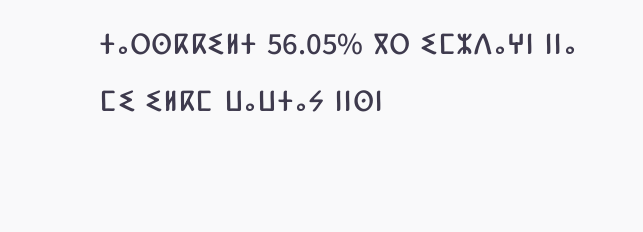ⵜⴰⵔⵙⴽⴽⵉⵍⵜ 56.05% ⴳⵔ ⵉⵎⵣⴷⴰⵖⵏ ⵏⵏⴰ ⵎⵉ ⵉⵍⴽⵎ ⵡⴰⵡⵜⴰⵢ ⵏⵏⵙⵏ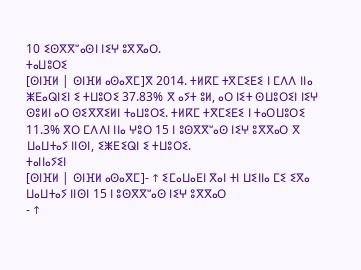10 ⵉⵙⴳⴳⵯⴰⵙⵏ ⵏⵉⵖ ⵓⴳⴳⴰⵔ.
ⵜⴰⵡⵓⵔⵉ
[ⵙⵏⴼⵍ | ⵙⵏⴼⵍ ⴰⵙⴰⴳⵎ]ⴳ 2014. ⵜⵍⴽⵎ ⵜⴳⵎⵉⴹⵉ ⵏ ⵎⴷⴷ ⵏⵏⴰ ⵥⴹⴰⵕⵏⵉⵏ ⵉ ⵜⵡⵓⵔⵉ 37.83% ⴳ ⴰⵢⵜ ⵓⵍ, ⴰⵔ ⵏⵉⵜ ⵙⵡⵓⵔⵉⵏ ⵏⵉⵖ ⵙⵓⵍⵏ ⴰⵔ ⵙⵉⴳⴳⵉⵍⵏ ⵜⴰⵡⵓⵔⵉ. ⵜⵍⴽⵎ ⵜⴳⵎⵉⴹⵉ ⵏ ⵜⴰⵔⵡⵓⵔⵉ 11.3% ⴳⵔ ⵎⴷⴷⵏ ⵏⵏⴰ ⵖⵓⵔ 15 ⵏ ⵓⵙⴳⴳⵯⴰⵙ ⵏⵉⵖ ⵓⴳⴳⴰⵔ ⴳ ⵡⴰⵡⵜⴰⵢ ⵏⵏⵙⵏ, ⵉⵥⴹⵉⵕⵏ ⵉ ⵜⵡⵓⵔⵉ.
ⵜⴰⵏⵏⴰⵢⵉⵏ
[ⵙⵏⴼⵍ | ⵙⵏⴼⵍ ⴰⵙⴰⴳⵎ]- ↑ ⵉⵎⴰⵡⴰⴹⵏ ⴳⴰⵏ ⵜⵏ ⵡⵉⵏⵏⴰ ⵎⵉ ⵉⴳⴰ ⵡⴰⵡⵜⴰⵢ ⵏⵏⵙⵏ 15 ⵏ ⵓⵙⴳⴳⵯⴰⵙ ⵏⵉⵖ ⵓⴳⴳⴰⵔ
- ↑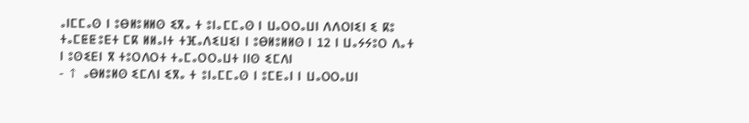ⴰⵏⵎⵎⴰⵙ ⵏ ⵓⴱⵍⵓⵍⵍⵙ ⵉⴳⴰ ⵜ ⵓⵏⴰⵎⵎⴰⵙ ⵏ ⵡⴰⵔⵔⴰⵡⵏ ⴷⴷⵔⵏⵉⵏ ⵉ ⴽⵓ ⵜⴰⵎⵟⵟⵓⴹⵜ ⵎⴽ ⵍⵍⴰⵏⵜ ⵜⴼⴰⴷⵉⵡⵉⵏ ⵏ ⵓⴱⵍⵓⵍⵍⵙ ⵏ 12 ⵏ ⵡⴰⵢⵢⵓⵔ ⴷⴰⵜ ⵏ ⵓⵙⵉⴹⵏ ⴳ ⵜⵓⵔⴷⵔⵜ ⵜⴰⵎⴰⵔⵔⴰⵡⵜ ⵏⵏⵙ ⵉⵎⴷⵏ
- ↑ ⴰⴱⵍⵓⵍⵙ ⵉⵎⴷⵏ ⵉⴳⴰ ⵜ ⵓⵏⴰⵎⵎⴰⵙ ⵏ ⵓⵎⴹⴰⵏ ⵏ ⵡⴰⵔⵔⴰⵡⵏ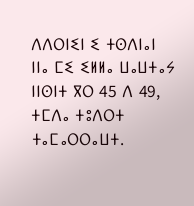ⴷⴷⵔⵏⵉⵏ ⵉ ⵜⵙⴷⵏⴰⵏ ⵏⵏⴰ ⵎⵉ ⵉⵍⵍⴰ ⵡⴰⵡⵜⴰⵢ ⵏⵏⵙⵏⵜ ⴳⵔ 45 ⴷ 49, ⵜⵎⴷⴰ ⵜⵓⴷⵔⵜ ⵜⴰⵎⴰⵔⵔⴰⵡⵜ.